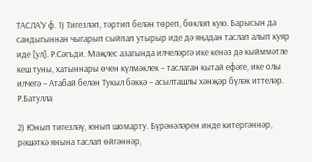ТАСЛА’У ф. 1) Тигезләп, тәртип белән төреп, бөкләп кую. Барысын да сандыгыннан чыгарып сыйпап утырыр иде дә яңадан таслап алып куяр иде [ул]. Р.Сәгъди. Мәҗлес азагында илчеләргә ике кенәз дә кыйммәтле кеш туны, хатыннары өчен күлмәклек – таслаган кытай ефәге, ике олы илчегә – Атабай белән Тукыл бәккә – асылташлы хәнҗәр бүләк иттеләр. Р.Батулла

2) Юнып тигезләү, юнып шомарту. Бүрәнәләрен инде китергәннәр, рәшәткә янына таслап өйгәннәр,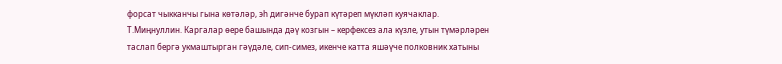форсат чыкканчы гына көтәләр, эһ дигәнче бурап күтәреп мүкләп куячаклар. Т.Миңнуллин. Каргалар өере башында дәү козгын – керфексез ала күзле, утын түмәрләрен таслап бергә укмаштырган гәүдәле, сип-симез, икенче катта яшәүче полковник хатыны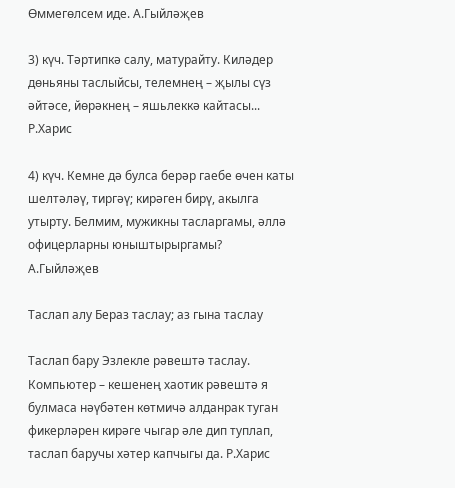Өммегөлсем иде. А.Гыйләҗев

3) күч. Тәртипкә салу, матурайту. Киләдер дөньяны таслыйсы, телемнең – җылы сүз әйтәсе, йөрәкнең – яшьлеккә кайтасы... Р.Харис

4) күч. Кемне дә булса берәр гаебе өчен каты шелтәләү, тиргәү; кирәген бирү, акылга утырту. Белмим, мужикны тасларгамы, әллә офицерларны юныштырыргамы? А.Гыйләҗев

Таслап алу Бераз таслау; аз гына таслау

Таслап бару Эзлекле рәвештә таслау. Компьютер – кешенең хаотик рәвештә я булмаса нәүбәтен көтмичә алданрак туган фикерләрен кирәге чыгар әле дип туплап, таслап баручы хәтер капчыгы да. Р.Харис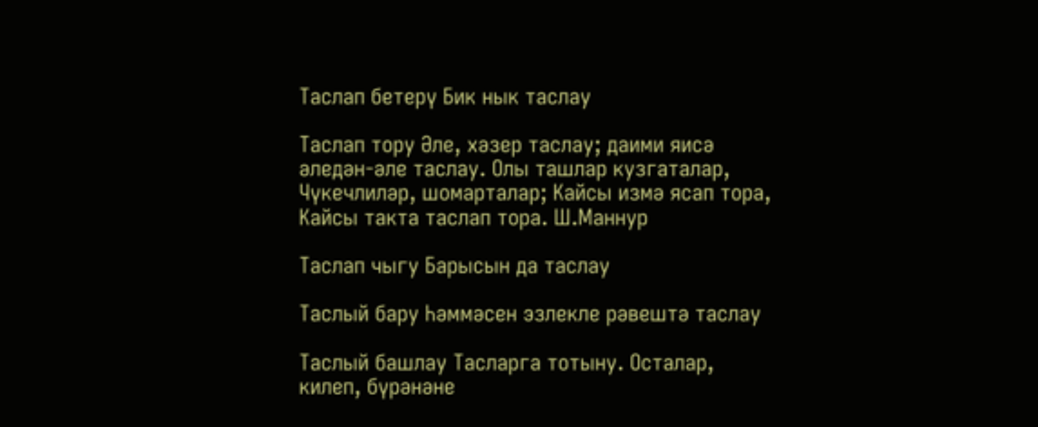Таслап бетерү Бик нык таслау

Таслап тору Әле, хәзер таслау; даими яисә әледән-әле таслау. Олы ташлар кузгаталар, Чүкечлиләр, шомарталар; Кайсы измә ясап тора, Кайсы такта таслап тора. Ш.Маннур

Таслап чыгу Барысын да таслау

Таслый бару Һәммәсен эзлекле рәвештә таслау

Таслый башлау Тасларга тотыну. Осталар, килеп, бүрәнәне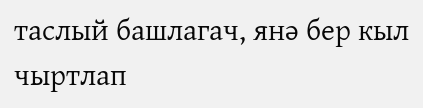таслый башлагач, янә бер кыл чыртлап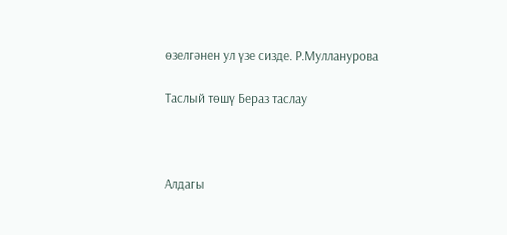өзелгәнен ул үзе сизде. Р.Мулланурова

Таслый төшү Бераз таслау



Алдагы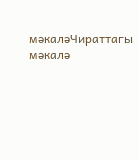мәкаләЧираттагы мәкалә